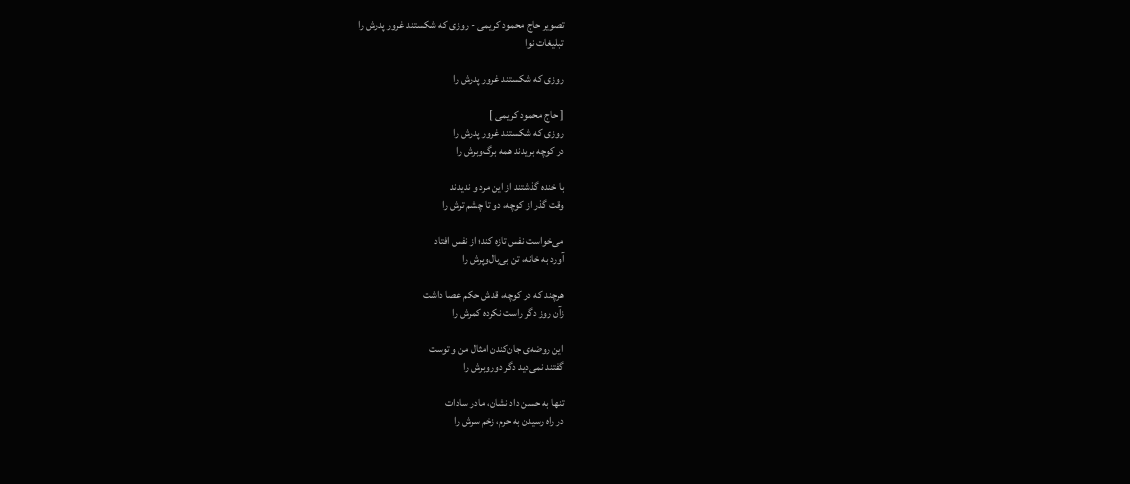تصویر حاج محمود کریمی - روزی که شکستند غرور پدرش را
تبلیغات نوا

روزی که شکستند غرور پدرش را

[ حاج محمود کریمی ]
روزی که شکستند غرور پدرش را
در کوچه بریدند همه برگ‌وبرش را

با خنده گذشتند از این مرد و ندیدند
وقت گذر از کوچه، دو تا چشم ترش را

می‌خواست نفس تازه کند؛ از نفس افتاد
آورد به خانه، تن بی‌بال‌وپرش را

هرچند که در کوچه، قدش حکم عصا داشت
زآن‌ روز دگر راست نکرده کمرش را

این روضه‌ی جان‌کندن امثال من و توست
گفتند نمی‌دید دگر دوروبرش را

تنها به حسن داد نشان، مادر سادات
در راه رسیدن به حرم، زخم سرش را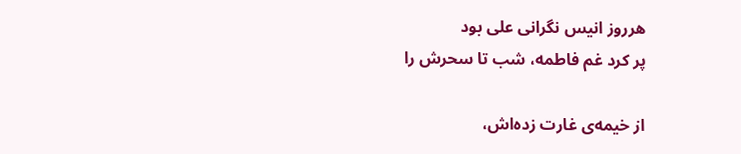هرروز انیس نگرانی علی بود
پر کرد غم فاطمه، شب تا سحرش را

از خیمه‌ی غارت زده‌اش،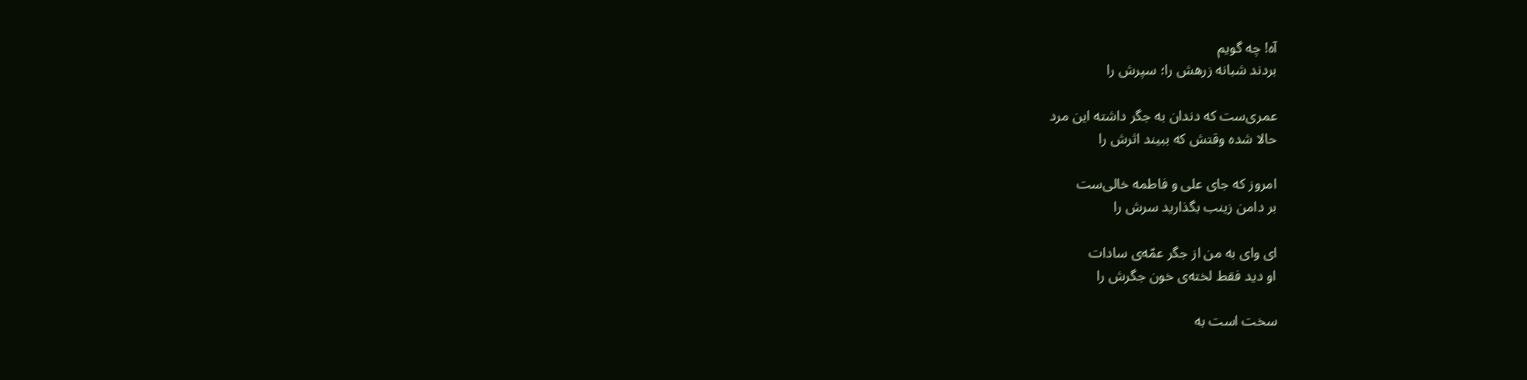آه! چه گویم
بردند شبانه زرهش را؛ سپرش را

عمری‌ست که دندان به جگر داشته این مرد
حالا شده وقتش که ببیند اثرش را

امروز که جای علی و فاطمه خالی‌ست
بر دامن زینب بگذارید سرش را

ای وای به من از جگر عمّه‌ی سادات
او دید فقط لخته‌ی خون جگرش را

سخت است به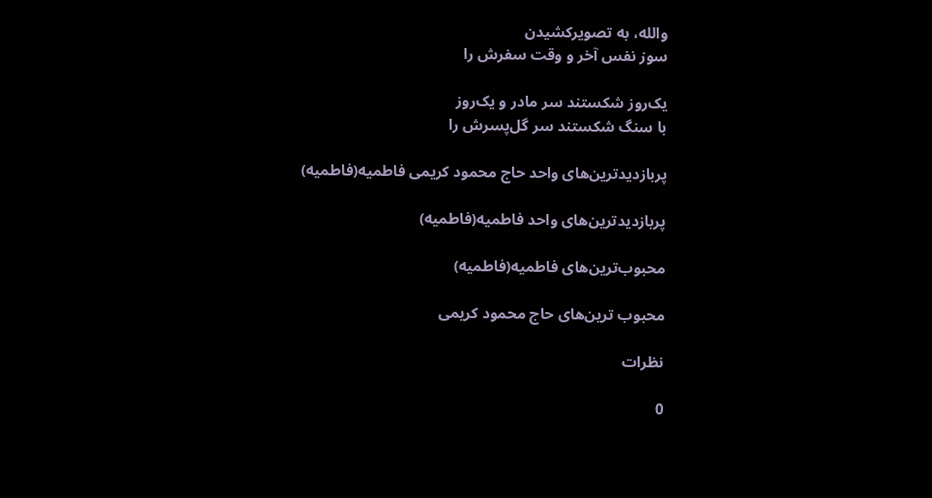والله، به تصویرکشیدن
سوز نفس آخر و وقت سفرش را

یک‌روز شکستند سر مادر و یک‌روز
با سنگ شکستند سر گل‌پسرش را

پربازدید‌ترین‌های واحد حاج محمود کریمی فاطمیه(فاطمیه)

پربازدید‌ترین‌های واحد فاطمیه(فاطمیه)

محبوب‌ترین‌های فاطمیه(فاطمیه)

محبوب ترین‌های حاج محمود کریمی

نظرات

0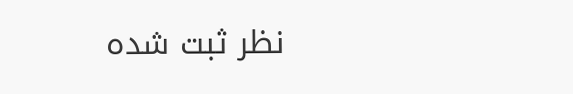نظر ثبت شده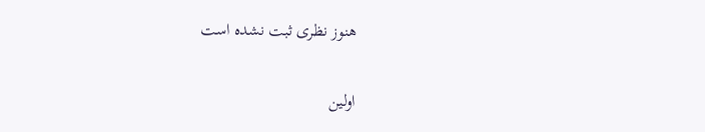هنوز نظری ثبت نشده است

اولین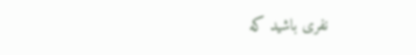نفری باشید که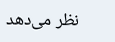نظر می‌دهد